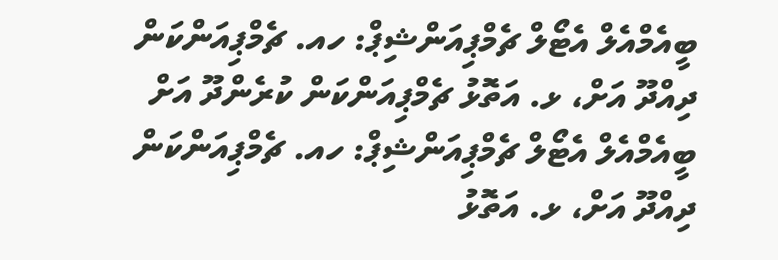ބީއެމްއެލް އެޓޯލް ޗެމްޕިއަންޝިޕް: ހއ. ޗެމްޕިއަންކަން ދިއްދޫ އަށް، ޅ. އަތޮޅު ޗެމްޕިއަންކަން ކުރެންދޫ އަށް ބީއެމްއެލް އެޓޯލް ޗެމްޕިއަންޝިޕް: ހއ. ޗެމްޕިއަންކަން ދިއްދޫ އަށް، ޅ. އަތޮޅު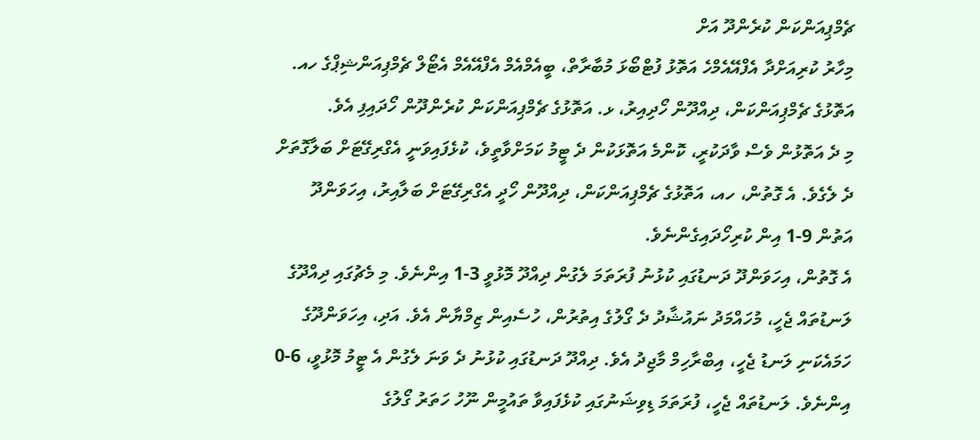ޗެމްޕިއަންކަން ކުރެންދޫ އަށް
މިހާރު ކުރިއަށްދާ އެފްއޭއެމްހެ އަތޮޅު ފުޓްބޯޅަ މުބާރާތް، ބީއެމްއެމް އެފްއޭއެމް އެޓޯލް ޗެމްޕިއަންޝިޕްގެ ހއ. އަތޮޅުގެ ޗެމްޕިއަންކަން، ދިއްދޫން ހޯދިއިރު، ޅ. އަތޮޅުގެ ޗެމްޕިއަންކަން ކުރެންދޫން ހޯދައިފި އެވެ.
މި ދެ އަތޮޅުން ވެސް ވާދަކުރީ، ކޮންމެ އަތޮޅަކުން ދެ ޓީމު ކަމަށްވާތީވެ، ކުޅެފައިވަނީ އެގްރިގޭޓަށް ބަލާގޮތަށް ދެ ލެގެވެ. އެ ގޮތުން، ހއ، އަތޮޅުގެ ޗެމްޕިއަންކަން، ދިއްދޫން ހޯދީ އެގްރިގޭޓަށް ބަލާއިރު، އިހަވަންދޫ އަތުން 9-1 އިން ކުރިހޯދައިގެންނެވެ.
އެ ގޮތުން، އިހަވަންދޫ ދަނޑުގައި ކުޅުނު ފުރަތަމަ ލެގުން ދިއްދޫ މޮޅުވީ 3-1 އިންނެވެ. މި މެޗުގައި ދިއްދޫގެ ލަނޑުތައް ޖެހީ، މުހައްމަދު ނައުޝާދު ދެ ގޯލުގެ އިތުރުން، ހުސެއިން ޒިމްޔާން އެވެ. އަދި، އިހަވަންދޫގެ ހަމައެކަނި ލަނޑު ޖެހީ، އިބްރާހިމް މާޖިދު އެވެ. ދިއްދޫ ދަނޑުގައި ކުޅުނު ދެ ވަނަ ލެގުން އެ ޓީމު މޮޅުވީ، 6-0 އިންނެވެ. ލަނޑުތައް ޖެހީ، ފުރަތަމަ ޑިވިޝަނުގައި ކުޅެފައިވާ ތައުމީން ނޫހު ހަތަރު ގޯލުގެ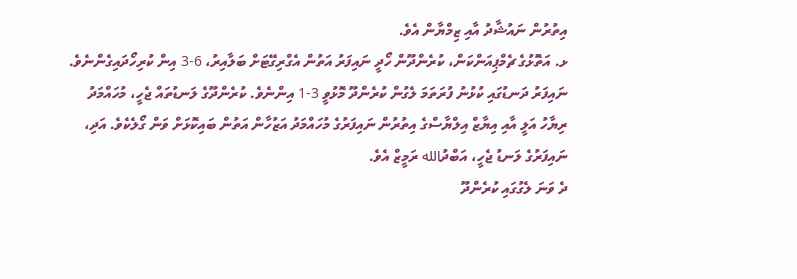އިތުރުން ނައުޝާދު އާއި ޒިމްޔާން އެވެ.
ޅ. އަތޮޅުގެ ޗެމްޕިއަންކަން، ކުރެންދޫން ހޯދީ ނައިފަރު އަތުން އެގްރިގޭޓަށް ބަލާއިރު، 6-3 އިން ކުރިހޯދައިގެންނެވެ. ނައިފަރު ދަނޑުގައި ކުޅުނު ފުރަތަމަ ލެގުން ކުރެންދޫ މޮޅުވީ 3-1 އިންނެވެ. ކުރެންދޫގެ ލަނޑުތައް ޖެހީ، މުހައްމަދު ރިޔާހު އަލީ އާއި އިޔާޒް އިލްޔާސްގެ އިތުރުން ނައިފަރުގެ މުހައްމަދު އަޒުހާން އަތުން ބައިކޮޅަށް ވަން ގޯލެކެވެ. އަދި، ނައިފަރުގެ ލަނޑު ޖެހީ، އަބްދުالله ރަމީޒް އެވެ.
ދެ ވަނަ ލެގުގައި ކުރެންދޫ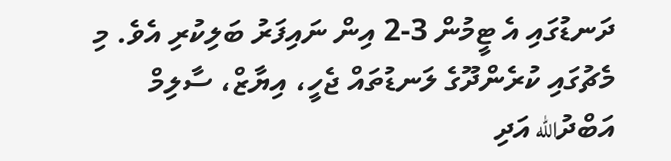ދަނޑުގައި އެ ޓީމުން 3-2 އިން ނައިފަރު ބަލިކުރި އެވެ. މި މެޗުގައި ކުރެންދޫގެ ލަނޑުތައް ޖެހީ، އިޔާޒް، ސާލިމް އަބްދުالله އަދި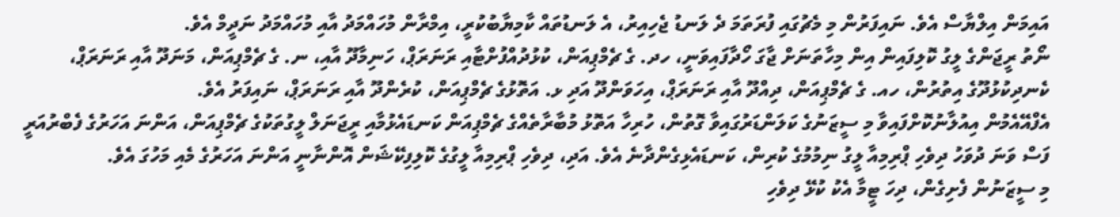އައިމަން އިލްޔާސް އެވެ. ނައިފަރުން މި މެޗުގައި ފުރަތަމަ ދެ ލަނޑު ޖެހިއިރު، އެ ލަނޑުތައް ކާމިޔާބުކުރީ، އިމްރާން މުހައްމަދު އާއި މުހައްމަދު ނަދީމް އެވެ.
ނޯތު ރީޖަންގެ ލީގު ކޮލިފައިން އިން މިހާތަނަށް ޖާގަ ހޯދާފައިވަނީ، ހދ. ގެ ޗެމްޕިއަން، ކުޅުދުއްފުށްޓާއި ރަނަރަޕް، ހަނިމާދޫ އާއި، ނ. ގެ ޗެމްޕިއަން، މަނަދޫ އާއި ރަނަރަޕް، ކެނދިކުޅުދޫގެ އިތުރުން، ހއ. ގެ ޗެމްޕިއަން، ދިއްދޫ އާއި ރަނަރަޕް، އިހަވަންދޫ އަދި ޅ. އަތޮޅުގެ ޗެމްޕިއަން، ކުރެންދޫ އާއި ރަނަރަޕް، ނައިފަރު އެވެ.
އެފްއޭއެމުން އިއުލާނުކޮށްފައިވާ މި ސީޒަނުގެ ކަލަންޑަރުގައިވާ ގޮތުން، ހުރިހާ އަތޮޅު މުބާރާތެއްގެ ޗެމްޕިއަން ކަނޑައެޅުމާއި ރީޖަނަލް ލީގުތަކުގެ ޗެމްޕިއަން، އަންނަ އަހަރުގެ ފެބްރުއަރީ ފަސް ވަނަ ދުވަހު ދިވެހި ޕްރިމިއާ ލީގު ނިމުމުގެ ކުރިން، ކަނޑައެޅިގެންދާނެ އެވެ. އަދި، ދިވެހި ޕްރިމިއާ ލީގުގެ ކޮލިފިކޭޝަން އޮންނާނީ އަންނަ އަހަރުގެ މެއި މަހުގަ އެވެ.
މި ސީޒަނުން ފެށިގެން، ދިހަ ޓީމާ އެކު ކުޅޭ ދިވެހި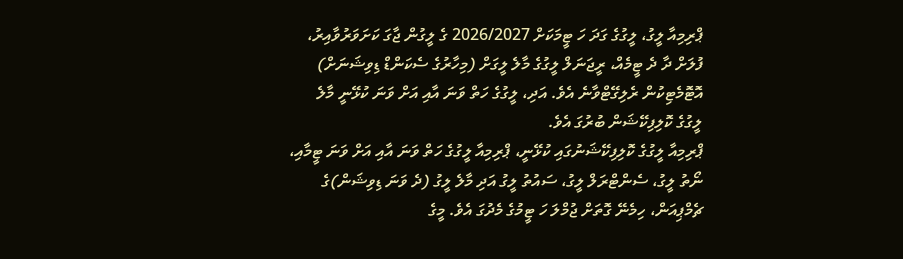ޕްރިމިއާ ލީގު، ލީގުގެ ގަދަ ހަ ޓީމަކަށް 2026/2027 ގެ ލީގުން ޖާގަ ކަށަވަރުވާއިރު، ފުލަށް ދާ ދެ ޓީމެއް، ރީޖަނަލް ލީގުގެ މާލެ ލީގަށް (މިހާރުގެ ސެކަންޑް ޑިވިޝަނަށް) އޮޓޮމެޓިކުން ރެލިގޭޓްވާނެ އެވެ. އަދި، ލީގުގެ ހަތް ވަނަ އާއި އަށް ވަނަ ކުޅޭނީ މާލެ ލީގުގެ ކޮލިފިކޭޝަން ބުރުގަ އެވެ.
ޕްރިމިއާ ލީގުގެ ކޮލިފިކޭޝަނުގައި ކުޅޭނީ، ޕްރިމިއާ ލީގުގެ ހަތް ވަނަ އާއި އަށް ވަނަ ޓީމާއި، ނޯތު ލީގު، ސެންޓްރަލް ލީގު، ސައުތު ލީގު އަދި މާލެ ލީގު (ދެ ވަނަ ޑިވިޝަން)ގެ ޗެމްޕިއަން، ހިމެނޭ ގޮތަށް ޖުމްލަ ހަ ޓީމުގެ މެދުގަ އެވެ. މީގެ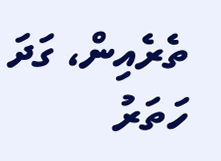ތެރެއިން، ގަދަ ހަތަރު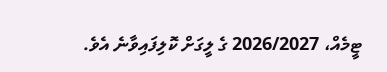ޓީމެއް، 2026/2027 ގެ ލީގަށް ކޮލިފައިވާނެ އެވެ.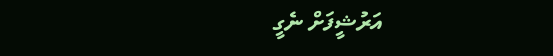އަރުޝީފަށް ނެގީ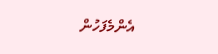އެންމެފަހުން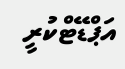އަޕްޑޭޓްކުރީ